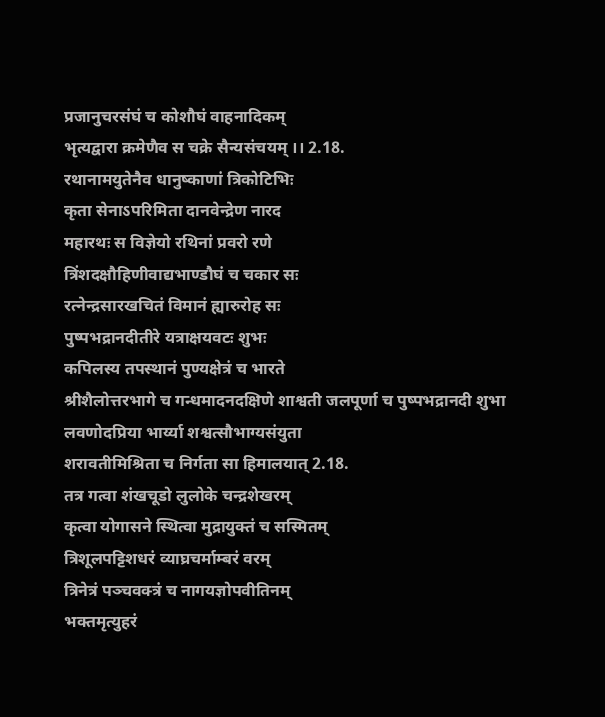प्रजानुचरसंघं च कोशौघं वाहनादिकम्
भृत्यद्वारा क्रमेणैव स चक्रे सैन्यसंचयम् ।। 2.18.
रथानामयुतेनैव धानुष्काणां त्रिकोटिभिः
कृता सेनाऽपरिमिता दानवेन्द्रेण नारद
महारथः स विज्ञेयो रथिनां प्रवरो रणे
त्रिंशदक्षौहिणीवाद्यभाण्डौघं च चकार सः
रत्नेन्द्रसारखचितं विमानं ह्यारुरोह सः
पुष्पभद्रानदीतीरे यत्राक्षयवटः शुभः
कपिलस्य तपस्थानं पुण्यक्षेत्रं च भारते
श्रीशैलोत्तरभागे च गन्धमादनदक्षिणे शाश्वती जलपूर्णा च पुष्पभद्रानदी शुभा
लवणोदप्रिया भार्य्या शश्वत्सौभाग्यसंयुता
शरावतीमिश्रिता च निर्गता सा हिमालयात् 2.18.
तत्र गत्वा शंखचूडो लुलोके चन्द्रशेखरम्
कृत्वा योगासने स्थित्वा मुद्रायुक्तं च सस्मितम्
त्रिशूलपट्टिशधरं व्याघ्रचर्माम्बरं वरम्
त्रिनेत्रं पञ्चवक्त्रं च नागयज्ञोपवीतिनम्
भक्तमृत्युहरं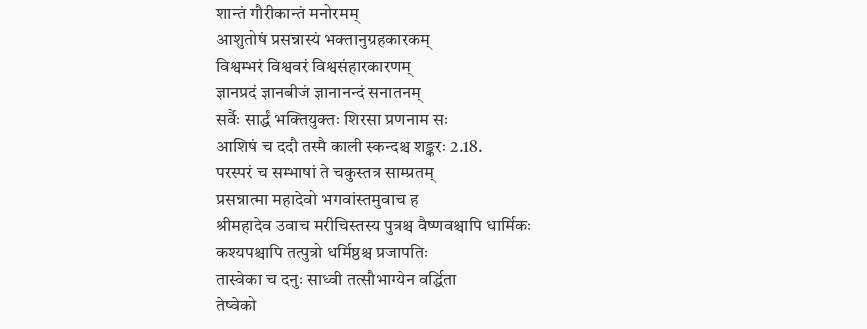शान्तं गौरीकान्तं मनोरमम्
आशुतोषं प्रसन्नास्यं भक्तानुग्रहकारकम्
विश्वम्भरं विश्ववरं विश्वसंहारकारणम्
ज्ञानप्रदं ज्ञानबीजं ज्ञानानन्दं सनातनम्
सर्वैः सार्द्धं भक्तियुक्तः शिरसा प्रणनाम सः
आशिषं च ददौ तस्मै काली स्कन्दश्च शङ्करः 2.18.
परस्परं च सम्भाषां ते चकुस्तत्र साम्प्रतम्
प्रसन्नात्मा महादेवो भगवांस्तमुवाच ह
श्रीमहादेव उवाच मरीचिस्तस्य पुत्रश्च वैष्णवश्चापि धार्मिकः
कश्यपश्चापि तत्पुत्रो धर्मिष्ठश्च प्रजापतिः
तास्वेका च दनुः साध्वी तत्सौभाग्येन वर्द्धिता
तेष्वेको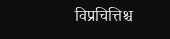विप्रचित्तिश्च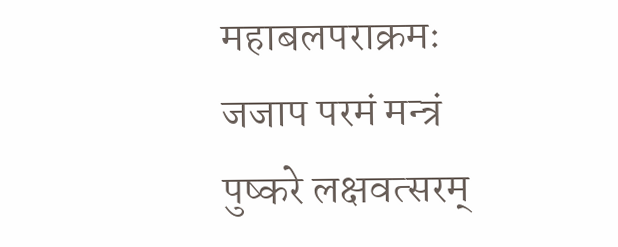महाबलपराक्रमः
जजाप परमं मन्त्रं पुष्करे लक्षवत्सरम्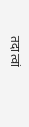तदा त्वां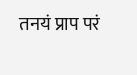तनयं प्राप परं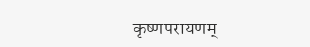कृष्णपरायणम्